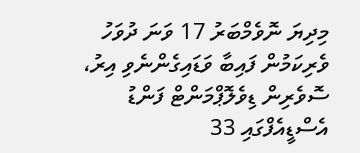މިދިޔަ ނޮވެމްބަރު 17 ވަނަ ދުވަހު ވެރިކަމުން ފައިބާ ވަޑައިގެންނެވި އިރު، ސޮވެރިން ޑިވެލޮޕްމަންޓް ފަންޑު އެސްޑީއެފްގައި 33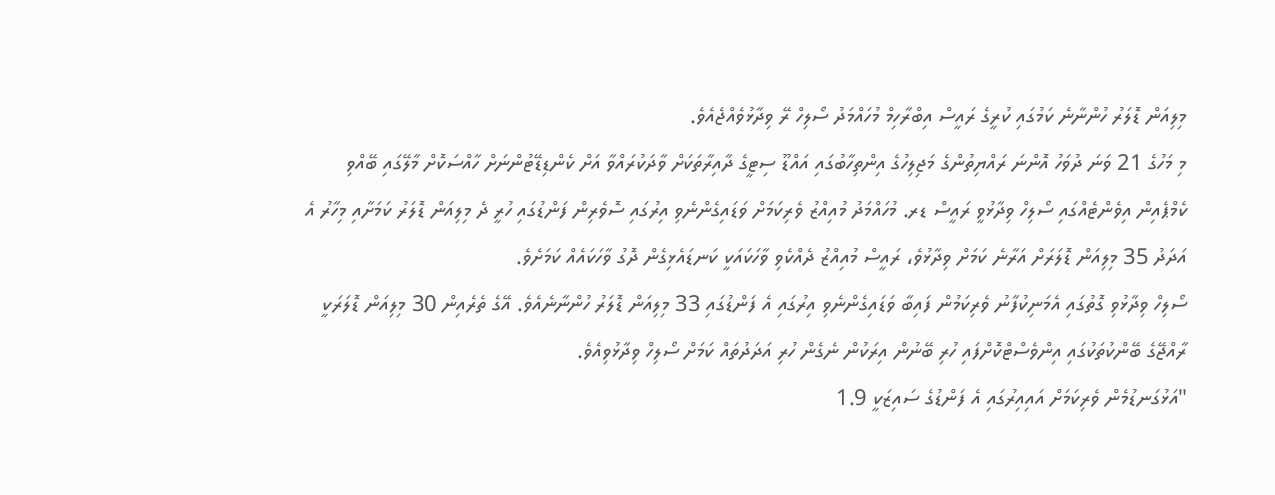މިލިއަން ޑޮލަރު ހުންނާނެ ކަމުގައި ކުރީގެ ރައީސް އިބްރާހިމް މުހައްމަދު ސޯލިހް ރޭ ވިދާޅުވެއްޖެއެވެ.
މި މަހުގެ 21 ވަނަ ދުވަހު އޮންނަ ރައްޔިތުންގެ މަޖިލިހުގެ އިންތިހާބުގައި އައްޑޫ ސިޓީގެ ދާއިރާތަކަށް ވާދަކުރައްވާ އަށް ކެންޑިޑޭޓުންނަށް ހާއްސަކޮށް މާލޭގައި ބޭއްވި ކެމްޕެއިން އިވެންޓެއްގައި ސޯލިހް ވިދާޅުވީ ރައީސް ޑރ. މުހައްމަދު މުއިއްޒު ވެރިކަމަށް ވަޑައިގެންނެވި އިރުގައި ސޮވެރިން ފަންޑުގައި ހުރީ ދެ މިލިއަން ޑޮލަރު ކަމަށާއި މިހާރު އެ އަދަދު 35 މިލިއަން ޑޮލަރަށް އަރާނެ ކަމަށް ވިދާޅުވެ، ރައީސް މުއިއްޒު ދެއްކެވި ވާހަކައަކީ ކަނޑައެޅިގެން ދޮގު ވާހަކައެއް ކަމަށެވެ.
ސޯލިހް ވިދާޅުވި ގޮތުގައި އެމަނިކުފާނު ވެރިކަމުން ފައިބާ ވަޑައިގެންނެވި އިރުގައި އެ ފަންޑުގައި 33 މިލިއަން ޑޮލަރު ހުންނާނެއެވެ. އޭގެ ތެރެއިން 30 މިލިއަން ޑޮލަރަކީ ރާއްޖޭގެ ބޭންކުތަކުގައި އިންވެސްޓްކޮށްފައި ހުރި ބޭނުން އިރަކުން ނެގެން ހުރި އަދަދުތައް ކަމަށް ސޯލިހް ވިދާޅުވިއެވެ.
"އަޅުގަނޑުމެން ވެރިކަމަށް އައިއިރުގައި އެ ފަންޑުގެ ސައިޒަކީ 1.9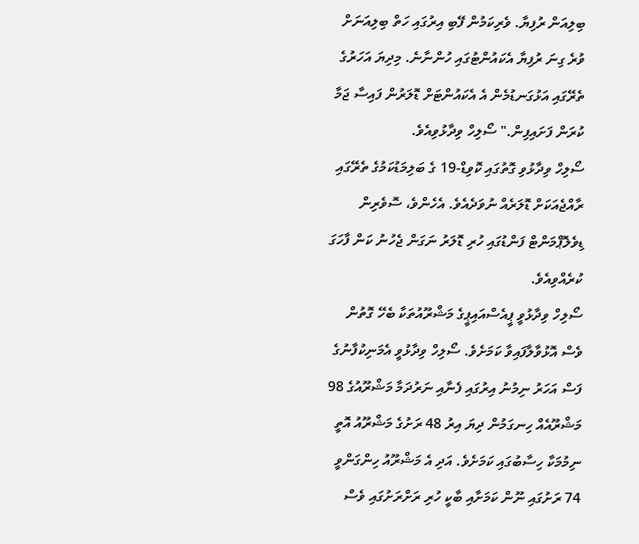ބިލިއަން ރުފިޔާ. ވެރިކަމުން ފޭބި އިރުގައި ހަތް ބިލިއަނަށް ވުރެ ގިނަ ރުފިޔާ އެކައުންޓުގައި ހުންނާނެ. މިދިޔަ އަހަރުގެ ތެރޭގައި އަޅުގަނޑުމެން އެ އެކައުންޓަށް ޑޮލަރުން ފައިސާ ޖަމާ ކުރަން ފަށައިފިން." ސޯލިހް ވިދާޅުވިއެވެ.
ސޯލިހް ވިދާޅުވި ގޮތުގައި ކޮވިޑް-19 ގެ ބަލިމަޑުކަމުގެ ތެރޭގައި ރާއްޖެއަކަށް ޑޮލަރެއް ނުވަދެއެވެ. އެހެންވެ، ސޮވެރިން ޑިވެލޮޕްމަންޓް ފަންޑުގައި ހުރި ޑޮލަރު ނަގަން ޖެހުނު ކަން ފާހަގަ ކުރެއްވިއެވެ.
ސޯލިހް ވިދާޅުވީ ޕީއެސްއައިޕީގެ މަޝްރޫއުތަކާ ބެހޭ ގޮތުން ވެސް އޮޅުވާލާފައިވާ ކަމަށެވެ. ސޯލިހް ވިދާޅުވީ އެމަނިކުފާނުގެ ފަސް އަހަރު ނިމުނު އިރުގައި ފެނާއި ނަރުދަމާ މަޝްރޫއުގެ 98 މަޝްރޫއެއް ހިނގަމުން ދިޔަ އިރު 48 ރަށުގެ މަޝްރޫއު އޮތީ ނިމުމަކާ ހިސާބުގައި ކަމަށެވެ. އަދި އެ މަޝްރޫއު ހިންގަންވީ 74 ރަށުގައި ނޫން ކަމަށާއި ބާކީ ހުރި ރަށްރަށުގައި ވެސް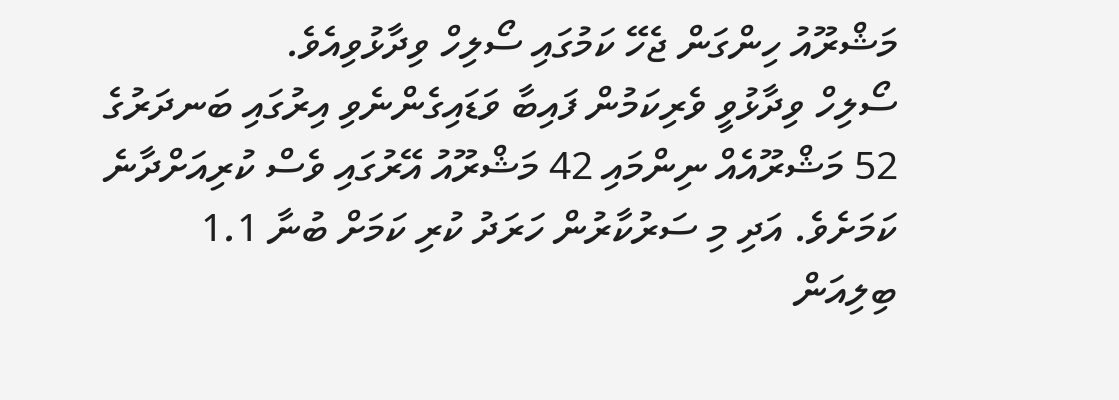މަޝްރޫއު ހިންގަން ޖެހޭ ކަމުގައި ސޯލިހް ވިދާޅުވިއެވެ.
ސޯލިހް ވިދާޅުވީ ވެރިކަމުން ފައިބާ ވަޑައިގެންނެވި އިރުގައި ބަނދަރުގެ 52 މަޝްރޫއެއް ނިންމައި 42 މަޝްރޫއު އޭރުގައި ވެސް ކުރިއަށްދާނެ ކަމަށެވެ. އަދި މި ސަރުކާރުން ހަރަދު ކުރި ކަމަށް ބުނާ 1.1 ބިލިއަން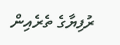ރުފިޔާގެ ތެރެއިން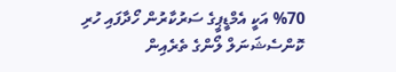%70 އަކީ އެމްޑީޕީގެ ސަރުކާރުން ހޯދާފައި ހުރި ކޮންސެޝަނަލް ލޯންގެ ތެރެއިން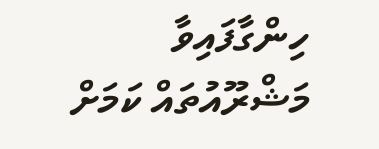ހިންގާފައިވާ މަޝްރޫއުތައް ކަމަށް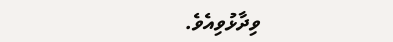ވިދާޅުވިއެވެ.